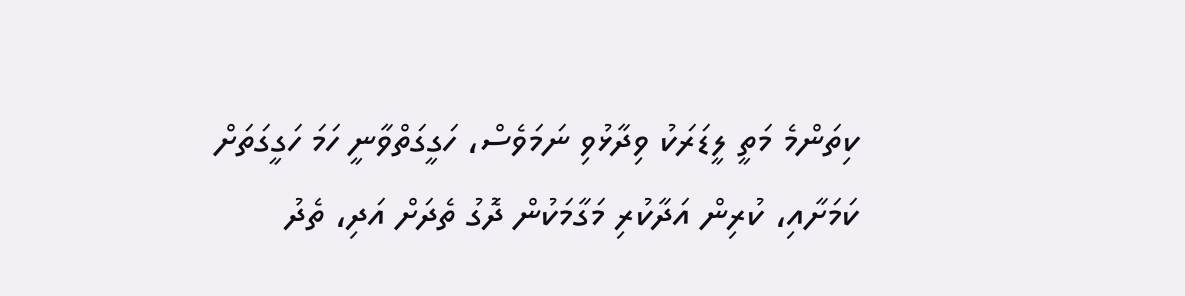ކިތަންމެ މަތީ ލީޑަރަކު ވިދާޅުވި ނަމަވެސް، ހަގީގަތްވާނީ ހަމަ ހަގީގަތަށް ކަމަށާއި، ކުރިން އަދާކުރި މަގާމަކުން ދޮގު ތެދަށް އަދި، ތެދު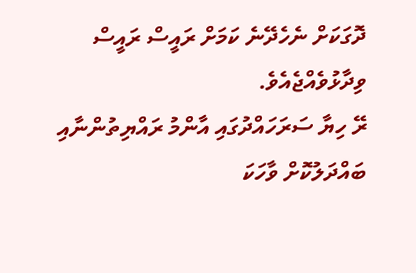ދޮގަކަށް ނެހެދޭނެ ކަމަށް ރައީސް ރައީސް ވިދާޅުވެއްޖެއެވެ.
ރޭ ހިޔާ ސަރަހައްދުގައި އާންމު ރައްޔިތުންނާއި ބައްދަލުކޮށް ވާހަކަ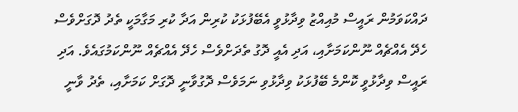ދައްކަވަމުން ރައީސް މުއިއްޒު ވިދާޅުވީ އެބޭފުޅަކު ކުރިން އަދާ ކުރި މަގާމަކީ ތެދު ދޮގަށްވެސް ހެދޭ އެއްޗެއް ނޫންކަމަށާއި، އަދި އެއީ ދޮގު ތެދަށްވެސް ހެދޭ އެއްޗެއް ނޫންކަމުގައެވެ. އަދި ރައީސް ވިދާޅުވީ ކޮންމެ ބޭފުޅަކު ވިދާޅުވި ނަމަވެސް ދޮގުވާނީ ދޮގަށް ކަމަށާއި، ތެދު ވާނީ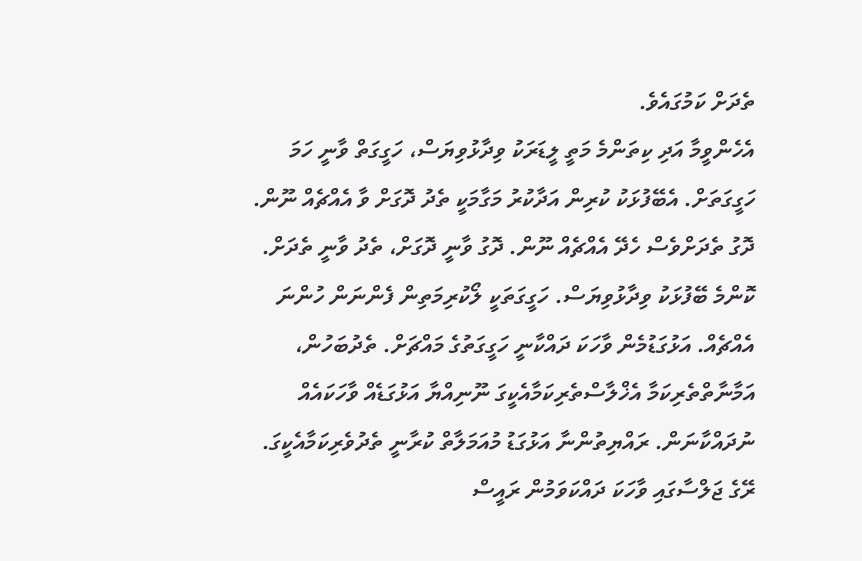ތެދަށް ކަމުގައެވެ.
އެހެންވީމާ އަދި ކިތަންމެ މަތީ ލީޑަރަކު ވިދާޅުވިޔަސް، ހަގީގަތް ވާނީ ހަމަ ހަގީގަތަށް. އެބޭފުޅަކު ކުރިން އަދާކުރު މަގާމަކީ ތެދު ދޮގަށް ވާ އެއްޗެއް ނޫން. ދޮގު ތެދަށްވެސް ހެދޭ އެއްޗެއް ނޫން. ދޮގު ވާނީ ދޮގަށް، ތެދު ވާނީ ތެދަށް. ކޮންމެ ބޭފުޅަކު ވިދާޅުވިޔަސް. ހަގީގަތަކީ ލޯކުރިމަތިން ފެންނަން ހުންނަ އެއްޗެއް. އަޅުގަޑުމެން ވާހަކަ ދައްކާނީ ހަގީގަތުގެ މައްޗަށް. ތެދުބަހުން، އަމާނާތްތެރިކަމާ އެޚްލާސްތެރިކަމާއެކީގަ ނޫނިއްޔާ އަޅުގަޑެއް ވާހަކައެއް ނުދައްކާނަން. ރައްޔިތުންނާ އަޅުގަޑު މުއަމަލާތް ކުރާނީ ތެދުވެރިކަމާއެކީގަ.
ރޭގެ ޖަލްސާގައި ވާހަކަ ދައްކަވަމުން ރައީސް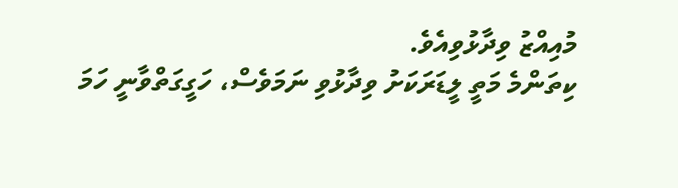މުއިއްޒު ވިދާޅުވިއެވެ.
ކިތަންމެ މަތީ ލީޑަރަކަށު ވިދާޅުވި ނަމަވެސް، ހަގީގަތްވާނީ ހަމަ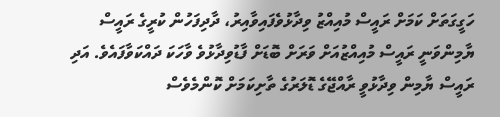ހަގީގަތަށް ކަމަށް ރައީސް މުއިއްޒު ވިދާޅުވެފައިވާއިރު، ދާދިފަހުން ކުރީގެ ރައީސް ޔާމިންވަނީ ރައީސް މުއިއްޒުއަށް ވަރަށް ބޮޑަށް ފާޑުވިދާޅުވެ ވާހަކަ ދައްކަވާފައެވެ. އަދި ރައީސް ޔާމިން ވިދާޅުވީ ރާއްޖޭގެ ޑޮލަރުގެ ތާށިކަމަށް ކޮންމެވެސް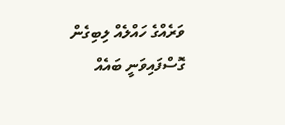ވަރެއްގެ ހައްލެއް ލިބިގެން ގޮސްފައިވަނީ ބައެއް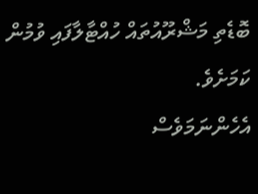ބޮޑެތި މަޝްރޫއުތައް ހުއްޓާލާފައި ވުމުން ކަމަށެވެ.
އެހެންނަމަވެސް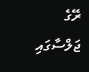ރޭގެ ޖަލްސާގައި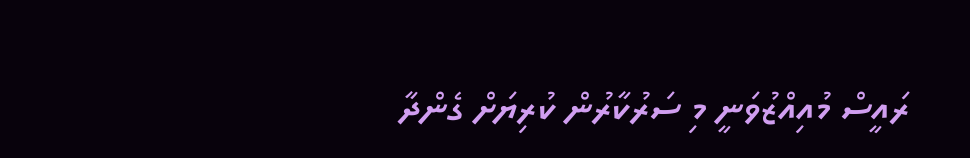ރައީސް މުއިއްޒުވަނީ މި ސަރުކާރުން ކުރިޔަށް ގެންދާ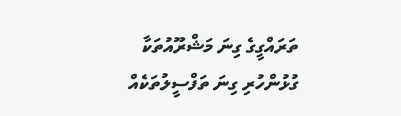ތަރައްގީގެ ގިނަ މަޝްރޫއުތަކާ ގުޅުންހުރި ގިނަ ތަފްސީލުތަކެއް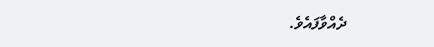ދެއްވާފައެވެ.